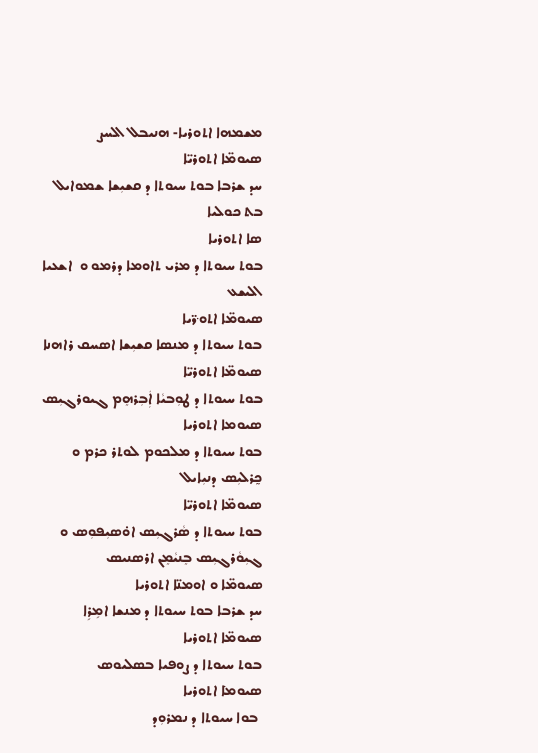ܡܫܡܗܐ ܐܬܘܪܝܐ- ܗܢܝܒܠ ܐܠܚܨ
ܣܝܘܡ̈ܐ ܐܬܘܪܝ̈ܐ
ܚܕ ܫܪܒܐ ܒܘܬ ܚܝܘܬܐ ܕ ܩܫܝܼܫܐ ܫܡܘܐܝܠ ܒܬ ܟܘܠܝܐ
ܣܐ ܐܬܘܪܝܐ
ܒܘܬ ܚܝܘܬܐ ܕ ܡܪܝ ܬܐܘܡܐ ܕܪܡܘ ܘ  ܐܫܥܝܐ ܐܠܝܫܥ
ܣܝܘܡ̈ܐ ܐܬܘܪ݁̈ܝܐ
ܒܘܬ ܚܝܘܬܐ ܕ ܡܢܣܐ ܩܫܝܼܫܐ ܐܣܚܩ ܪܐܗܢܐ
ܣܝܘܡ̈ܐ ܐܬܘܪܝ̈ܐ
ܒܘܬ ܚܝܘܬܐ ܕ ܛܘܼܒܝܵܐ ܐܲܒܼܪܗܸܡ ܓܝܘܪܓܝܼܣ
ܣܝܘܡܐ ܐܬܘܪܝܐ
ܒܘܬ ܚܝܘܬܐ ܕ ܡܠܟܘܡ ܠܘܬܪ ܟܪܡ ܘ ܟ̰ܪܠܝܼܣ ܕܢܝܼܐܝܠ
ܣܝܘܡ̈ܐ ܐܬܘܪܝ̈ܐ
ܒܘܬ ܚܝܘܬܐ ܕ ܣܵܪܓܝܼܣ ܐܘ̇ܣܝܼܦܘܼܣ ܘ ܓܝܼܘܵܪܓܝܼܣ ܒܸܢܝܵܡܸܢ ܐܪܣܢܝܣ
ܣܝܘܡ̈ܐ ܘ ܐܘܡܢ̈ܐ ܐܬܘܪܝܐ
ܚܕ ܫܪܒܐ ܒܘܬ ܚܝܘܬܐ ܕ ܡܢܫܐ ܐܡܹܪܹܐ
ܣܝܘܡ̈ܐ ܐܬܘܪܝܐ
ܒܘܬ ܚܝܘܬܐ ܕ ܨܘܦܝܐ ܒܣܠܝܘܣ
ܣܝܘܡ݁ܐ ܐܬܘܪܝܐ
 ܒܘܐ ܚܝܘܬܐ ܕ ܢܡܪܘܼܕ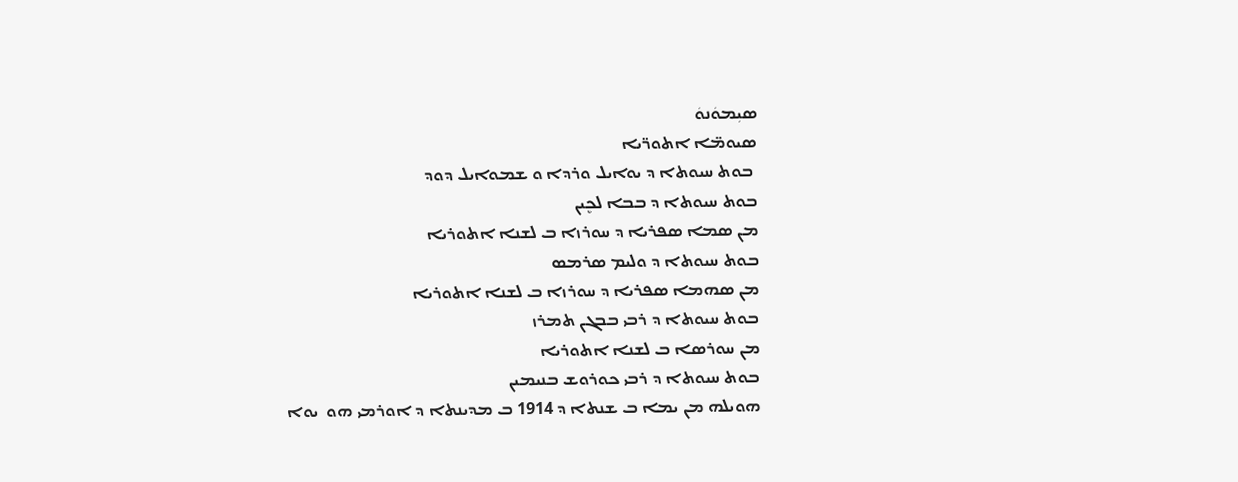ܣܝܼܡܘܿܢܘܿ
ܣܝܘܡ̈ܐ ܐܬܘܪ̈ܝܐ
 ܒܘܬ ܚܝܘܬܐ ܕ ܝܘܐܝܠ ܘܪܕܐ ܘ ܫܡܘܐܝܠ ܕܘܕ
ܒܘܬ ܚܝܘܬܐ ܕ ܒܒܐ ܠܟܷܝܢ
ܡܢ ܣܡܐ ܣܦܪܝܐ ܕ ܚܘܪܙܐ ܒ ܠܫܢܐ ܐܬܘܪܝܐ
ܒܘܬ ܚܝܘܬܐ ܕ ܘܠܝܡ ܣܪܡܣ
ܡܢ ܣܗܡܐ ܣܦܪܝܐ ܕ ܚܘܪܙܐ ܒ ܠܫܢܐ ܐܬܘܪܝܐ
ܒܘܬ ܚܝܘܬܐ ܕ ܪܒܝ ܒܒܓܢ ܬܡܪܙ
ܡܢ ܚܘܪܤܐ ܒ ܠܫܢܐ ܐܬܘܪܝܐ
ܒܘܬ ܚܝܘܬܐ ܕ ܪܒܝ ܟܘܪܘܫ ܒܢܝܡܝܢ
ܗܘܝܠܗ ܡܢ ܝܡܐ ܒ ܫܢܬܐ ܕ 1914 ܒ ܡܕܝܢܬܐ ܕ ܐܘܪܡܝ ܗܘ  ܝܘܐ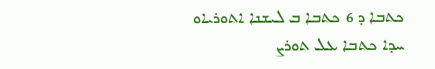ܟܬܒܐ ܕ 6 ܟܬܒܐ ܒ ܠܝܫܢܐ ܐܬܘܪܝܐܘ ܚܕܐ ܟܬܒܐ ܥܠ ܬܘܪܨ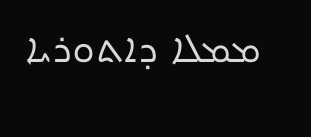ܡܡܠܐ ܕܐܬܘܪܝܐ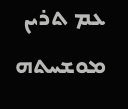ܥܡ ܬܪܝܢ ܡܘܫܚܬܗ